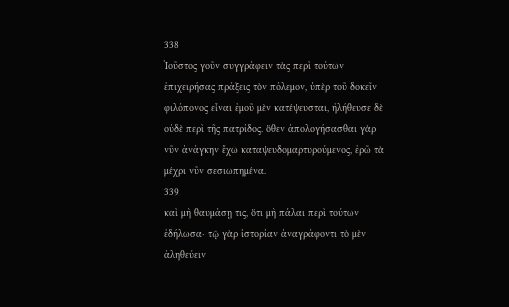338
Ἰοῦστος γοῦν συγγράφειν τὰς περὶ τούτων ἐπιχειρήσας πράξεις τὸν πόλεμον, ὑπὲρ τοῦ δοκεῖν φιλόπονος εἶναι ἐμοῦ μὲν κατέψευσται, ἠλήθευσε δὲ οὐδὲ περὶ τῆς πατρίδος. ὅθεν ἀπολογήσασθαι γὰρ νῦν ἀνάγκην ἔχω καταψευδομαρτυρούμενος, ἐρῶ τὰ μέχρι νῦν σεσιωπημένα.
339
καὶ μὴ θαυμάσῃ τις, ὅτι μὴ πάλαι περὶ τούτων ἐδήλωσα· τῷ γὰρ ἱστορίαν ἀναγράφοντι τὸ μὲν ἀληθεύειν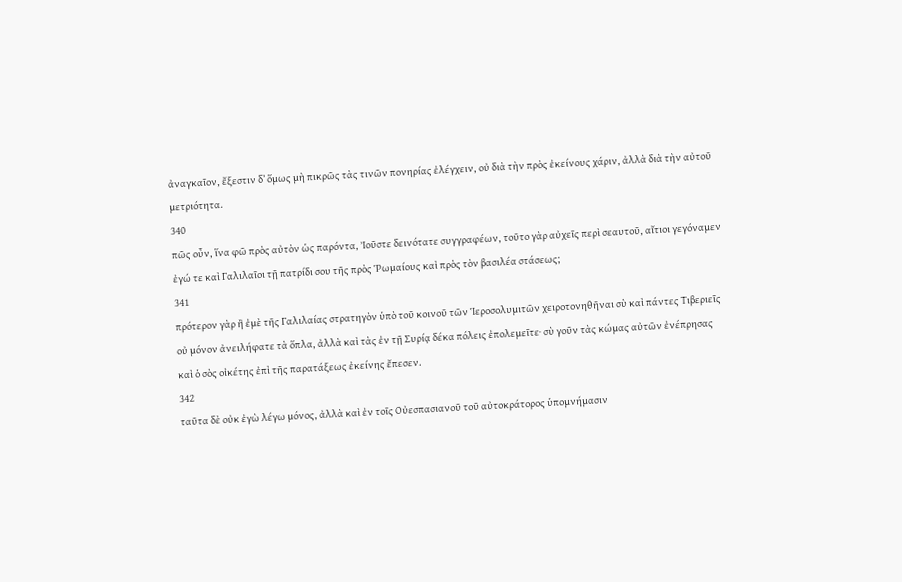ἀναγκαῖον, ἔξεστιν δʼ ὅμως μὴ πικρῶς τὰς τινῶν πονηρίας ἐλέγχειν, οὐ διὰ τὴν πρὸς ἐκείνους χάριν, ἀλλὰ διὰ τὴν αὐτοῦ μετριότητα.
340
πῶς οὖν, ἵνα φῶ πρὸς αὐτὸν ὡς παρόντα, Ἰοῦστε δεινότατε συγγραφέων, τοῦτο γὰρ αὐχεῖς περὶ σεαυτοῦ, αἴτιοι γεγόναμεν ἐγώ τε καὶ Γαλιλαῖοι τῇ πατρίδι σου τῆς πρὸς Ῥωμαίους καὶ πρὸς τὸν βασιλέα στάσεως;
341
πρότερον γὰρ ἢ ἐμὲ τῆς Γαλιλαίας στρατηγὸν ὑπὸ τοῦ κοινοῦ τῶν Ἱεροσολυμιτῶν χειροτονηθῆναι σὺ καὶ πάντες Τιβεριεῖς οὐ μόνον ἀνειλήφατε τὰ ὅπλα, ἀλλὰ καὶ τὰς ἐν τῇ Συρίᾳ δέκα πόλεις ἐπολεμεῖτε· σὺ γοῦν τὰς κώμας αὐτῶν ἐνέπρησας καὶ ὁ σὸς οἰκέτης ἐπὶ τῆς παρατάξεως ἐκείνης ἔπεσεν.
342
ταῦτα δὲ οὐκ ἐγὼ λέγω μόνος, ἀλλὰ καὶ ἐν τοῖς Οὐεσπασιανοῦ τοῦ αὐτοκράτορος ὑπομνήμασιν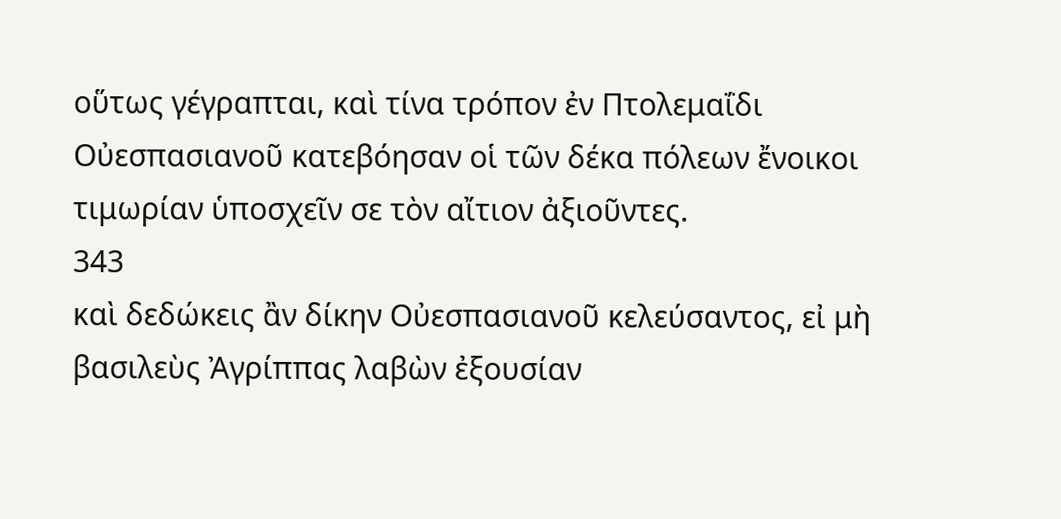οὕτως γέγραπται, καὶ τίνα τρόπον ἐν Πτολεμαΐδι Οὐεσπασιανοῦ κατεβόησαν οἱ τῶν δέκα πόλεων ἔνοικοι τιμωρίαν ὑποσχεῖν σε τὸν αἴτιον ἀξιοῦντες.
343
καὶ δεδώκεις ἂν δίκην Οὐεσπασιανοῦ κελεύσαντος, εἰ μὴ βασιλεὺς Ἀγρίππας λαβὼν ἐξουσίαν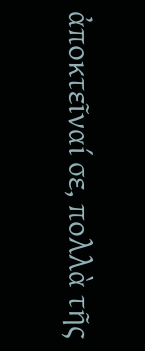ἀποκτεῖναί σε, πολλὰ τῆς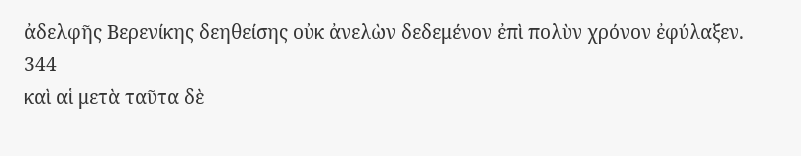ἀδελφῆς Βερενίκης δεηθείσης οὐκ ἀνελὼν δεδεμένον ἐπὶ πολὺν χρόνον ἐφύλαξεν.
344
καὶ αἱ μετὰ ταῦτα δὲ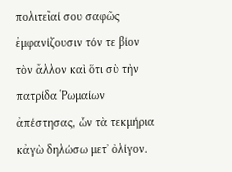πολιτεῖαί σου σαφῶς ἐμφανίζουσιν τόν τε βίον τὸν ἄλλον καὶ ὅτι σὺ τὴν πατρίδα Ῥωμαίων ἀπέστησας, ὧν τὰ τεκμήρια κἀγὼ δηλώσω μετʼ ὀλίγον.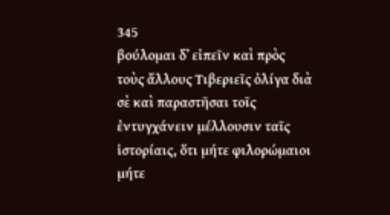345
βούλομαι δʼ εἰπεῖν καὶ πρὸς τοὺς ἄλλους Τιβεριεῖς ὀλίγα διὰ σὲ καὶ παραστῆσαι τοῖς ἐντυγχάνειν μέλλουσιν ταῖς ἱστορίαις, ὅτι μήτε φιλορώμαιοι μήτε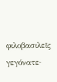φιλοβασιλεῖς γεγόνατε·